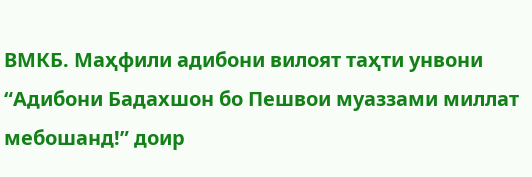ВМКБ. Маҳфили адибони вилоят таҳти унвони “Адибони Бадахшон бо Пешвои муаззами миллат мебошанд!” доир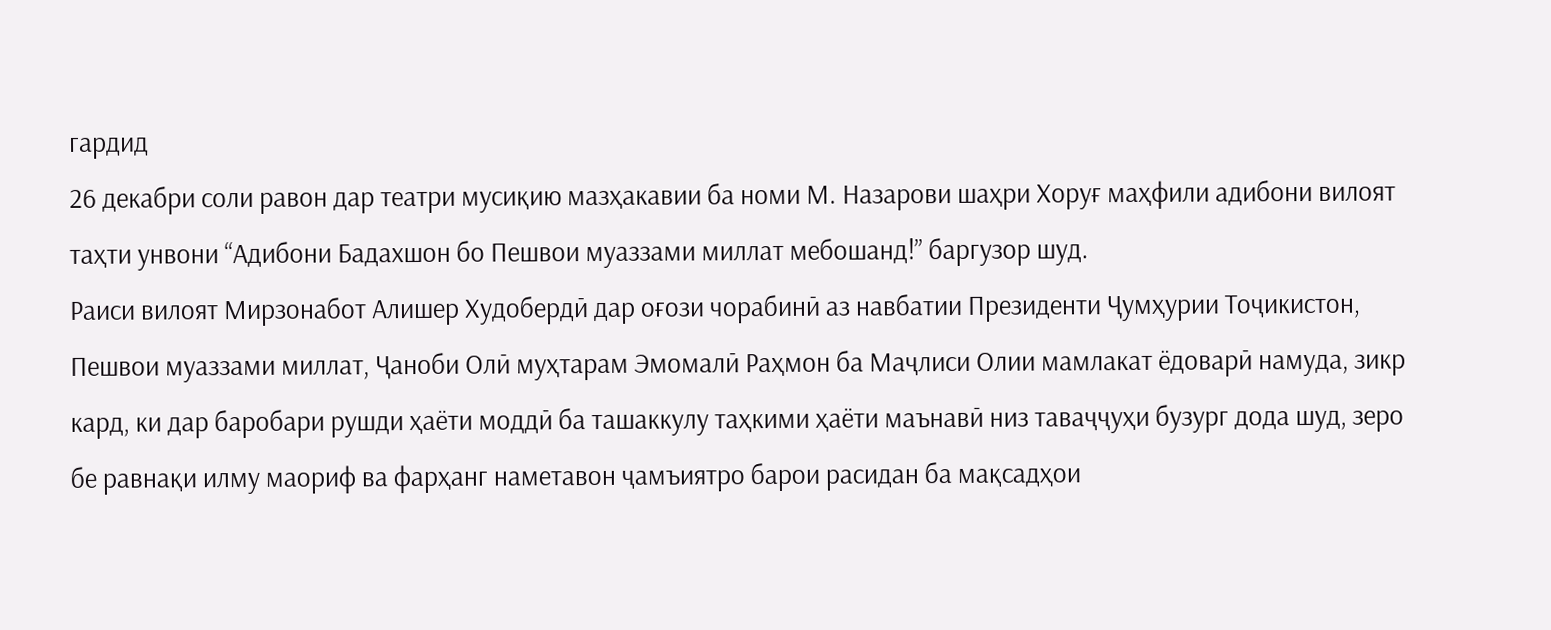гардид
26 декабри соли равон дар театри мусиқию мазҳакавии ба номи М. Назарови шаҳри Хоруғ маҳфили адибони вилоят таҳти унвони “Адибони Бадахшон бо Пешвои муаззами миллат мебошанд!” баргузор шуд.
Раиси вилоят Мирзонабот Алишер Худобердӣ дар оғози чорабинӣ аз навбатии Президенти Ҷумҳурии Тоҷикистон, Пешвои муаззами миллат, Ҷаноби Олӣ муҳтарам Эмомалӣ Раҳмон ба Маҷлиси Олии мамлакат ёдоварӣ намуда, зикр кард, ки дар баробари рушди ҳаёти моддӣ ба ташаккулу таҳкими ҳаёти маънавӣ низ таваҷҷуҳи бузург дода шуд, зеро бе равнақи илму маориф ва фарҳанг наметавон ҷамъиятро барои расидан ба мақсадҳои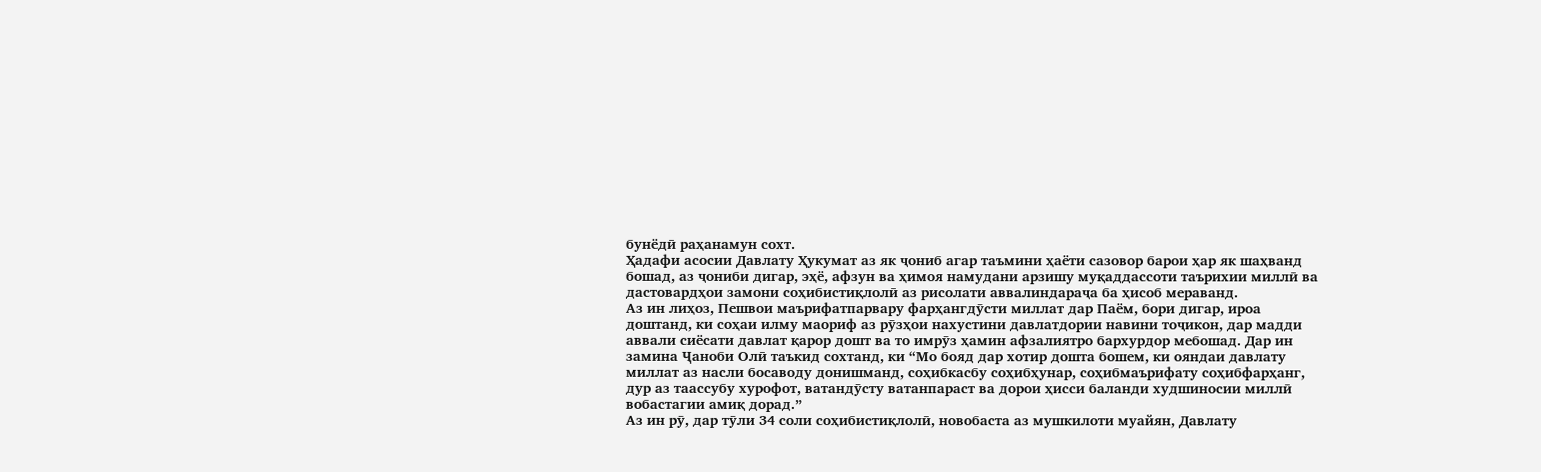бунёдӣ раҳанамун сохт.
Ҳадафи асосии Давлату Ҳукумат аз як ҷониб агар таъмини ҳаёти сазовор барои ҳар як шаҳванд бошад, аз ҷониби дигар, эҳё, афзун ва ҳимоя намудани арзишу муқаддассоти таърихии миллӣ ва дастовардҳои замони соҳибистиқлолӣ аз рисолати аввалиндараҷа ба ҳисоб мераванд.
Аз ин лиҳоз, Пешвои маърифатпарвару фарҳангдӯсти миллат дар Паём, бори дигар, ироа доштанд, ки соҳаи илму маориф аз рӯзҳои нахустини давлатдории навини тоҷикон, дар мадди аввали сиёсати давлат қарор дошт ва то имрӯз ҳамин афзалиятро бархурдор мебошад. Дар ин замина Ҷаноби Олӣ таъкид сохтанд, ки “Мо бояд дар хотир дошта бошем, ки ояндаи давлату миллат аз насли босаводу донишманд, соҳибкасбу соҳибҳунар, соҳибмаърифату соҳибфарҳанг, дур аз таассубу хурофот, ватандӯсту ватанпараст ва дорои ҳисси баланди худшиносии миллӣ вобастагии амиқ дорад.”
Аз ин рӯ, дар тӯли 34 соли соҳибистиқлолӣ, новобаста аз мушкилоти муайян, Давлату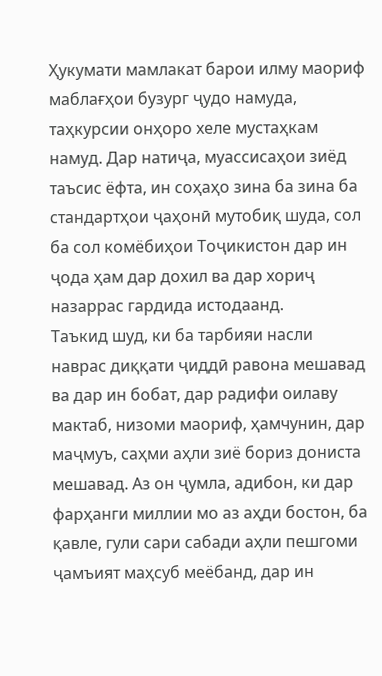Ҳукумати мамлакат барои илму маориф маблағҳои бузург ҷудо намуда, таҳкурсии онҳоро хеле мустаҳкам намуд. Дар натиҷа, муассисаҳои зиёд таъсис ёфта, ин соҳаҳо зина ба зина ба стандартҳои ҷаҳонӣ мутобиқ шуда, сол ба сол комёбиҳои Тоҷикистон дар ин ҷода ҳам дар дохил ва дар хориҷ назаррас гардида истодаанд.
Таъкид шуд, ки ба тарбияи насли наврас диққати ҷиддӣ равона мешавад ва дар ин бобат, дар радифи оилаву мактаб, низоми маориф, ҳамчунин, дар маҷмуъ, саҳми аҳли зиё бориз дониста мешавад. Аз он ҷумла, адибон, ки дар фарҳанги миллии мо аз аҳди бостон, ба қавле, гули сари сабади аҳли пешгоми ҷамъият маҳсуб меёбанд, дар ин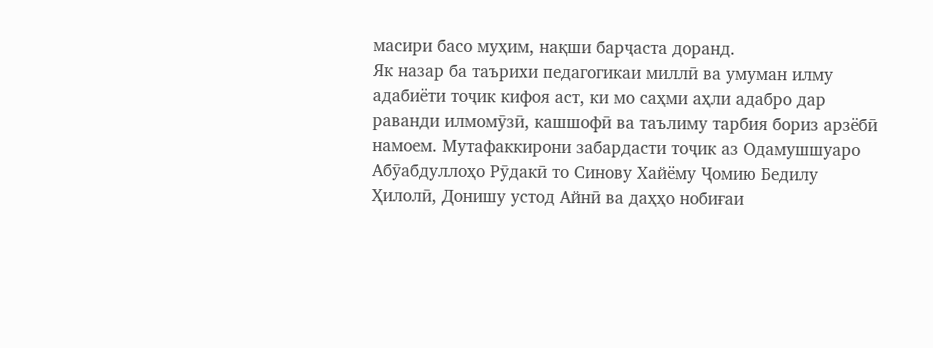масири басо муҳим, нақши барҷаста доранд.
Як назар ба таърихи педагогикаи миллӣ ва умуман илму адабиёти тоҷик кифоя аст, ки мо саҳми аҳли адабро дар раванди илмомӯзӣ, кашшофӣ ва таълиму тарбия бориз арзёбӣ намоем. Мутафаккирони забардасти тоҷик аз Одамушшуаро Абӯабдуллоҳо Рӯдакӣ то Синову Хайёму Ҷомию Бедилу Ҳилолӣ, Донишу устод Айнӣ ва даҳҳо нобиғаи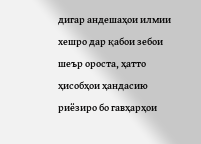дигар андешаҳои илмии хешро дар қабои зебои шеър ороста, ҳатто ҳисобҳои ҳандасию риёзиро бо гавҳарҳои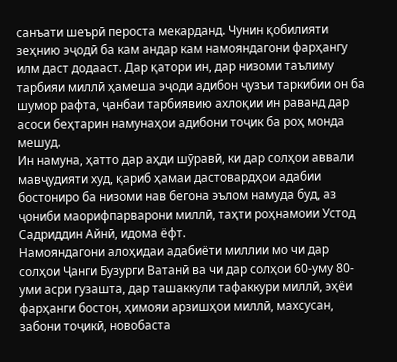санъати шеърӣ пероста мекарданд. Чунин қобилияти зеҳнию эҷодӣ ба кам андар кам намояндагони фарҳангу илм даст додааст. Дар қатори ин, дар низоми таълиму тарбияи миллӣ ҳамеша эҷоди адибон ҷузъи таркибии он ба шумор рафта, ҷанбаи тарбиявию ахлоқии ин раванд дар асоси беҳтарин намунаҳои адибони тоҷик ба роҳ монда мешуд.
Ин намуна, ҳатто дар аҳди шӯравӣ, ки дар солҳои аввали мавҷудияти худ, қариб ҳамаи дастовардҳои адабии бостониро ба низоми нав бегона эълом намуда буд, аз ҷониби маорифпарварони миллӣ, таҳти роҳнамоии Устод Садриддин Айнӣ, идома ёфт.
Намояндагони алоҳидаи адабиёти миллии мо чи дар солҳои Ҷанги Бузурги Ватанӣ ва чи дар солҳои 60-уму 80-уми асри гузашта, дар ташаккули тафаккури миллӣ, эҳёи фарҳанги бостон, ҳимояи арзишҳои миллӣ, махсусан, забони тоҷикӣ, новобаста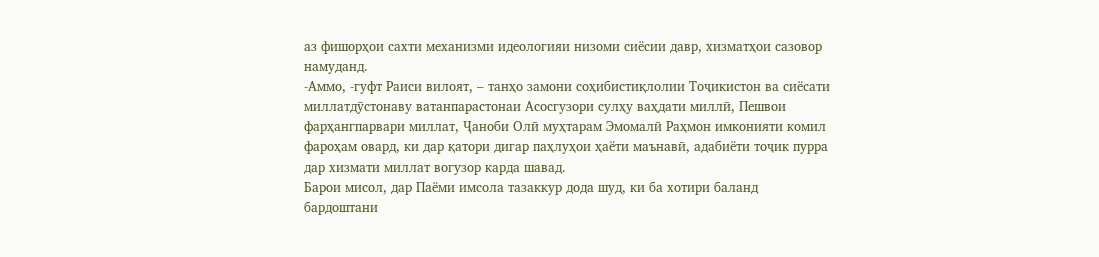аз фишорҳои сахти механизми идеологияи низоми сиёсии давр, хизматҳои сазовор намуданд.
-Аммо, -гуфт Раиси вилоят, – танҳо замони соҳибистиқлолии Тоҷикистон ва сиёсати миллатдӯстонаву ватанпарастонаи Асосгузори сулҳу ваҳдати миллӣ, Пешвои фарҳангпарвари миллат, Ҷаноби Олӣ муҳтарам Эмомалӣ Раҳмон имконияти комил фароҳам овард, ки дар қатори дигар паҳлуҳои ҳаёти маънавӣ, адабиёти тоҷик пурра дар хизмати миллат вогузор карда шавад.
Барои мисол, дар Паёми имсола тазаккур дода шуд, ки ба хотири баланд бардоштани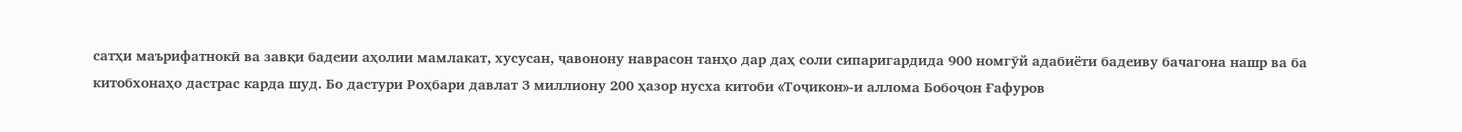сатҳи маърифатнокӣ ва завқи бадеии аҳолии мамлакат, хусусан, ҷавонону наврасон танҳо дар даҳ соли сипаригардида 900 номгӯй адабиёти бадеиву бачагона нашр ва ба китобхонаҳо дастрас карда шуд. Бо дастури Роҳбари давлат 3 миллиону 200 ҳазор нусха китоби «Тоҷикон»-и аллома Бобоҷон Ғафуров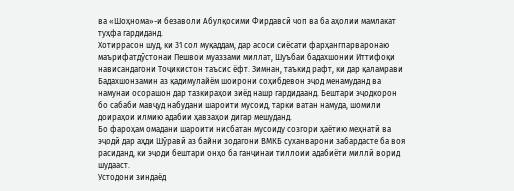ва «Шоҳнома»-и безаволи Абулқосими Фирдавсӣ чоп ва ба аҳолии мамлакат туҳфа гардиданд.
Хотиррасон шуд, ки 31 сол муқаддам, дар асоси сиёсати фарҳангпарваронаю маърифатдӯстонаи Пешвои муаззами миллат, Шуъбаи бадахшонии Иттифоқи нависандагони Тоҷикистон таъсис ёфт. Зимнан, таъкид рафт, ки дар қаламрави Бадахшонзамин аз қадимулайём шоирони соҳибдевон эҷод менамуданд ва намунаи осорашон дар тазкираҳои зиёд нашр гардидаанд. Бештари эҷодкорон бо сабаби мавҷуд набудани шароити мусоид, тарки ватан намуда, шомили доираҳои илмию адабии ҳавзаҳои дигар мешуданд.
Бо фароҳам омадани шароити нисбатан мусоиду созгори ҳаётию меҳнатӣ ва эҷодӣ дар аҳди Шӯравӣ аз байни зодагони ВМКБ суханварони забардасте ба воя расиданд, ки эҷоди бештари онҳо ба ганҷинаи тиллоии адабиёти миллӣ ворид шудааст.
Устодони зиндаёд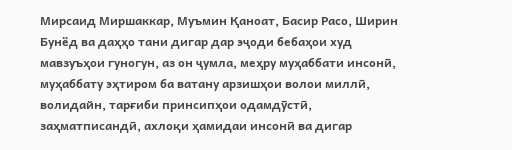Мирсаид Миршаккар, Муъмин Қаноат, Басир Расо, Ширин Бунёд ва даҳҳо тани дигар дар эҷоди бебаҳои худ мавзуъҳои гуногун, аз он ҷумла, меҳру муҳаббати инсонӣ, муҳаббату эҳтиром ба ватану арзишҳои волои миллӣ, волидайн, тарғиби принсипҳои одамдӯстӣ, заҳматписандӣ, ахлоқи ҳамидаи инсонӣ ва дигар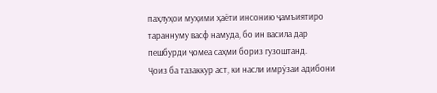паҳлуҳои муҳими ҳаёти инсонию ҷамъиятиро тараннуму васф намуда, бо ин васила дар пешбурди ҷомеа саҳми бориз гузоштанд.
Ҷоиз ба тазаккур аст, ки насли имрӯзаи адибони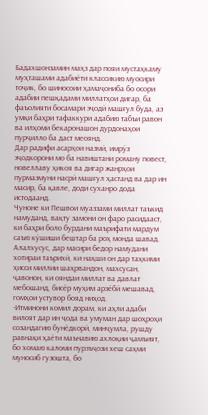Бадахшонзамин маҳз дар пояи мустаҳкаму муҳташами адабиёти классикию муосири тоҷик, бо шиносоии ҳамаҷониба бо осори адабии пешқадами миллатҳои дигар, ба фаъолияти босамари эҷодӣ машғул буда, аз умқи баҳри тафаккури адабию табъи равон ва илҳоми бекаронашон дурдонаҳои пурҷилло ба даст меоянд.
Дар радифи асарҳои назмӣ, имрӯз эҷодкорони мо ба навиштани роману повест, новеллаву ҳикоя ва дигар жанрҳои пурмазмуни насрӣ машғул ҳастанд ва дар ин масир, ба қавле, доди суханро дода истодаанд.
Чуноне ки Пешвои муаззами миллат таъкид намуданд, вақту замони он фаро расидааст, ки баҳри боло бурдани маърифати мардум саъю кӯшиши бештар ба роҳ монда шавад. Алалхусус, дар масири бедор намудани хотираи таърихӣ, ки нақши он дар таҳкими ҳисси миллии шаҳрвандон, махсусан, ҷавонон, ки ояндаи миллат ва давлат мебошанд, бисёр муҳим арзёбӣ мешавад, гомҳои устувор бояд ниҳод.
-Итминони комил дорам, ки аҳли адаби вилоят дар ин ҷода ва умуман дар шоҳроҳи созандагию бунёдкорӣ, минҷумла, рушду равнақи ҳаёти маънавию ахлоқии ҷамъият, бо хомаю каломи пурэъҷози хеш саҳми муносиб гузошта, бо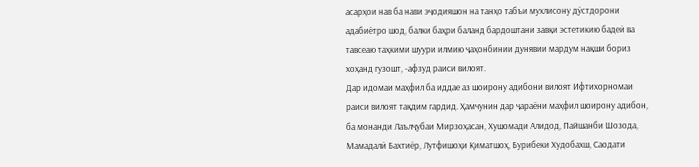асарҳои нав ба нави эҷодияшон на танҳо табъи мухлисону дӯстдорони адабиётро шод, балки баҳри баланд бардоштани завқи эстетикию бадеӣ ва тавсеаю таҳкими шуури илмию ҷаҳонбинии дунявии мардум нақши бориз хоҳанд гузошт, -афзуд раиси вилоят.
Дар идомаи маҳфил ба иддае аз шоирону адибони вилоят Ифтихорномаи раиси вилоят тақдим гардид. Ҳамчунин дар ҷараёни маҳфил шоирону адибон, ба монанди Лаълҷубаи Мирзоҳасан, Хушомади Алидод, Пайшанби Шозода, Мамадалӣ Бахтиёр, Лутфишоҳи Қиматшоҳ, Бурибеки Худобахш, Саодати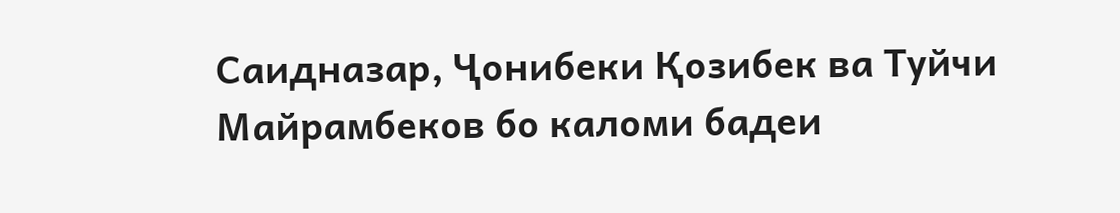Саидназар, Ҷонибеки Қозибек ва Туйчи Майрамбеков бо каломи бадеи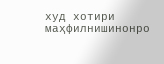худ хотири маҳфилнишинонро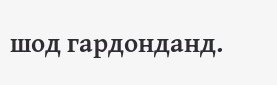шод гардонданд.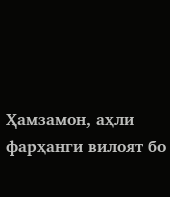Ҳамзамон, аҳли фарҳанги вилоят бо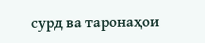сурд ва таронаҳои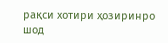рақси хотири ҳозиринро шод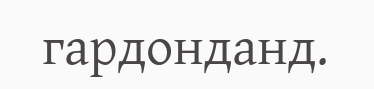гардонданд.